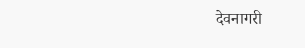देवनागरी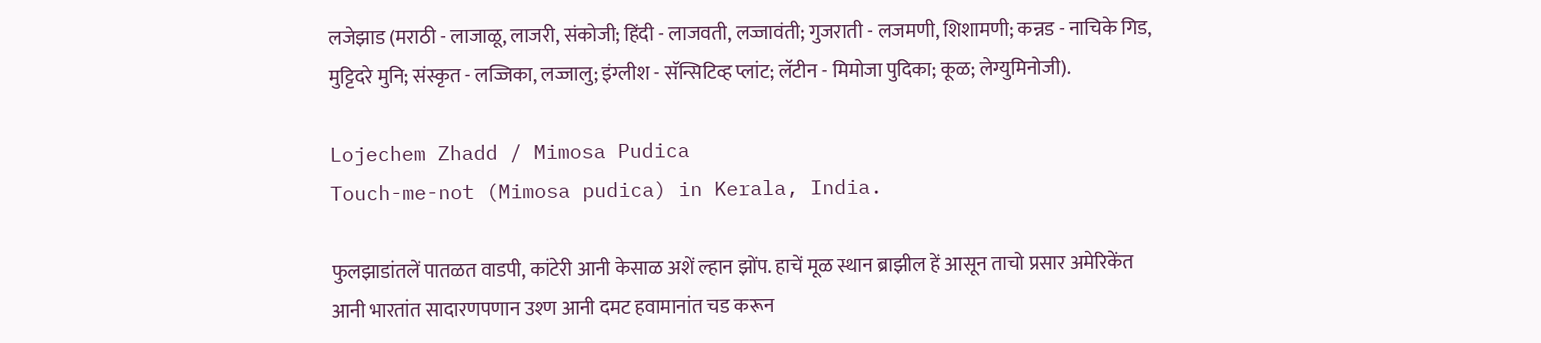लजेझाड (मराठी - लाजाळू, लाजरी, संकोजी; हिंदी - लाजवती, लज्जावंती; गुजराती - लजमणी, शिशामणी; कन्नड - नाचिके गिड, मुट्टिदरे मुनि; संस्कृत - लज्जिका, लज्जालु; इंग्लीश - सॅन्सिटिव्ह प्लांट; लॅटीन - मिमोजा पुदिका; कूळ; लेग्युमिनोजी).

Lojechem Zhadd / Mimosa Pudica
Touch-me-not (Mimosa pudica) in Kerala, India.

फुलझाडांतलें पातळत वाडपी, कांटेरी आनी केसाळ अशें ल्हान झोंप. हाचें मूळ स्थान ब्राझील हें आसून ताचो प्रसार अमेरिकेंत आनी भारतांत सादारणपणान उश्ण आनी दमट हवामानांत चड करून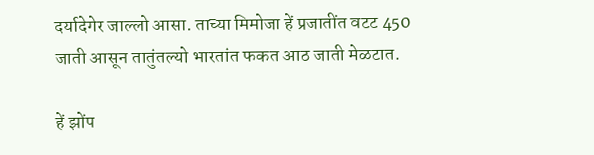दर्यादेगेर जाल्लो आसा. ताच्या मिमोजा हें प्रजातींत वटट 450 जाती आसून तातुंतल्यो भारतांत फकत आठ जाती मेळटात.

हें झोंप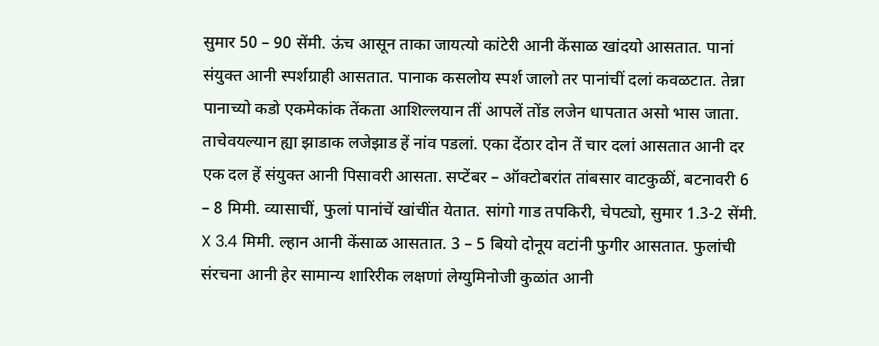सुमार 50 – 90 सेंमी. ऊंच आसून ताका जायत्यो कांटेरी आनी केंसाळ खांदयो आसतात. पानां संयुक्त आनी स्पर्शग्राही आसतात. पानाक कसलोय स्पर्श जालो तर पानांचीं दलां कवळटात. तेन्ना पानाच्यो कडो एकमेकांक तेंकता आशिल्लयान तीं आपलें तोंड लजेन धापतात असो भास जाता. ताचेवयल्यान ह्या झाडाक लजेझाड हें नांव पडलां. एका देंठार दोन तें चार दलां आसतात आनी दर एक दल हें संयुक्त आनी पिसावरी आसता. सप्टेंबर – ऑक्टोबरांत तांबसार वाटकुळीं, बटनावरी 6 – 8 मिमी. व्यासाचीं, फुलां पानांचें खांचींत येतात. सांगो गाड तपकिरी, चेपट्यो, सुमार 1.3-2 सेंमी. X 3.4 मिमी. ल्हान आनी केंसाळ आसतात. 3 – 5 बियो दोनूय वटांनी फुगीर आसतात. फुलांची संरचना आनी हेर सामान्य शारिरीक लक्षणां लेग्युमिनोजी कुळांत आनी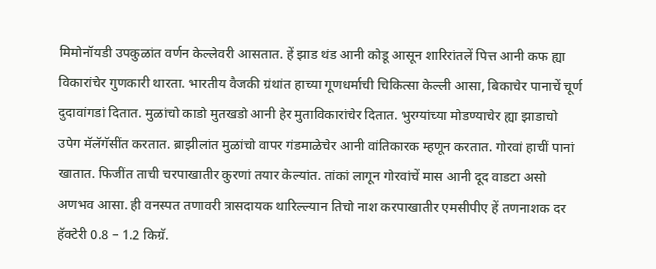मिमोनॉयडी उपकुळांत वर्णन केल्लेवरी आसतात. हें झाड थंड आनी कोडू आसून शारिरांतलें पित्त आनी कफ ह्या विकारांचेर गुणकारी थारता. भारतीय वैजकी ग्रंथांत हाच्या गूणधर्माची चिकित्सा केल्ली आसा, बिकाचेर पानाचें चूर्ण दुदावांगडां दितात. मुळांचो काडो मुतखडो आनी हेर मुताविकारांचेर दितात. भुरग्यांच्या मोडण्याचेर ह्या झाडाचो उपेग मॅलॅगॅसींत करतात. ब्राझीलांत मुळांचो वापर गंडमाळेचेर आनी वांतिकारक म्हणून करतात. गोरवां हाचीं पानां खातात. फिजींत ताची चरपाखातीर कुरणां तयार केल्यांत. तांकां लागून गोरवांचें मास आनी दूद वाडटा असो अणभव आसा. ही वनस्पत तणावरी त्रासदायक थारिल्ल्यान तिचो नाश करपाखातीर एमसीपीए हें तणनाशक दर हॅक्टेरी 0.8 – 1.2 किग्रॅ.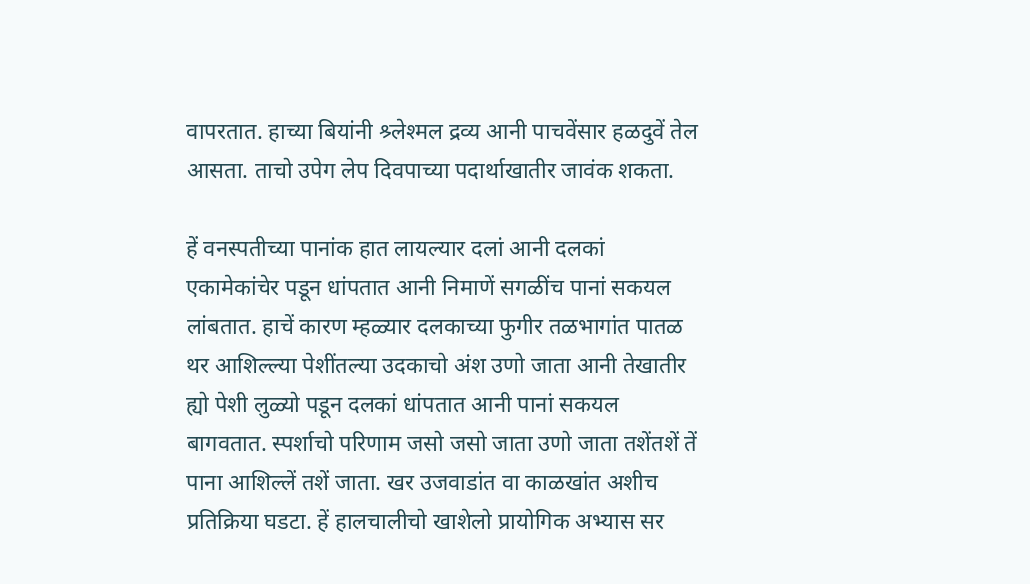वापरतात. हाच्या बियांनी श्र्लेश्मल द्रव्य आनी पाचवेंसार हळदुवें तेल आसता. ताचो उपेग लेप दिवपाच्या पदार्थाखातीर जावंक शकता.

हें वनस्पतीच्या पानांक हात लायल्यार दलां आनी दलकां एकामेकांचेर पडून धांपतात आनी निमाणें सगळींच पानां सकयल लांबतात. हाचें कारण म्हळ्यार दलकाच्या फुगीर तळभागांत पातळ थर आशिल्ल्या पेशींतल्या उदकाचो अंश उणो जाता आनी तेखातीर ह्यो पेशी लुळ्यो पडून दलकां धांपतात आनी पानां सकयल बागवतात. स्पर्शाचो परिणाम जसो जसो जाता उणो जाता तशेंतशें तें पाना आशिल्लें तशें जाता. खर उजवाडांत वा काळखांत अशीच प्रतिक्रिया घडटा. हें हालचालीचो खाशेलो प्रायोगिक अभ्यास सर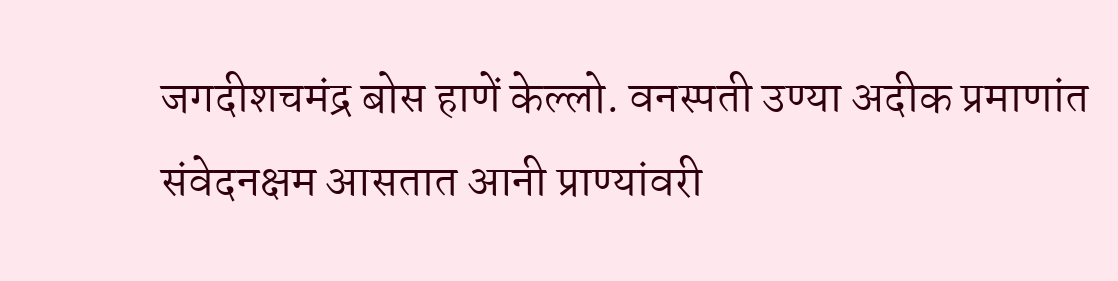जगदीशचमंद्र बोस हाणें केल्लो. वनस्पती उण्या अदीक प्रमाणांत संवेदनक्षम आसतात आनी प्राण्यांवरी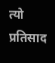त्यो प्रतिसाद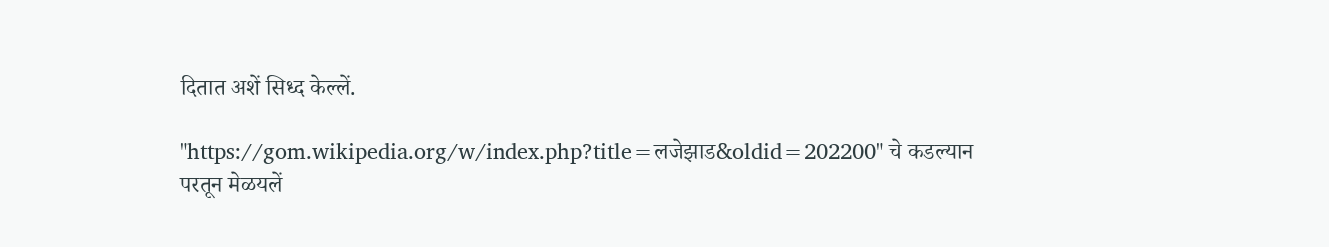दितात अशें सिध्द केल्लें.

"https://gom.wikipedia.org/w/index.php?title=लजेझाड&oldid=202200" चे कडल्यान परतून मेळयलें